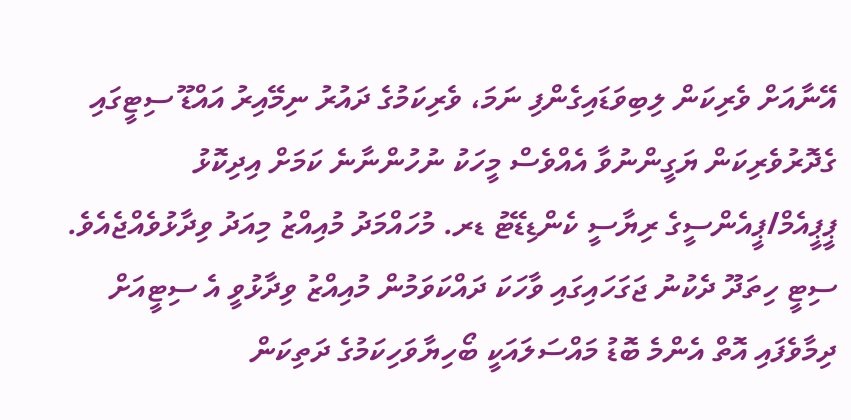އޭނާއަށް ވެރިކަން ލިބިވަޑައިގެންފި ނަމަ، ވެރިކަމުގެ ދައުރު ނިމޭއިރު އައްޑޫ ސިޓީގައި ގެދޮރުވެރިކަން ޔަގީންނުވާ އެއްވެސް މީހަކު ނުހުންނާނެ ކަމަށް އިދިކޮޅު ޕީޕީއެމް/ޕީއެންސީގެ ރިޔާސީ ކެންޑިޑޭޓު ޑރ. މުހައްމަދު މުއިއްޒު މިއަދު ވިދާޅުވެއްޖެއެވެ.
ސިޓީ ހިތަދޫ ދެކުނު ޖަގަހައިގައި ވާހަކަ ދައްކަވަމުން މުއިއްޒު ވިދާޅުވީ އެ ސިޓީއަށް ދިމާވެފައި އޮތް އެންމެ ބޮޑު މައްސަލައަކީ ބޯހިޔާވަހިކަމުގެ ދަތިކަން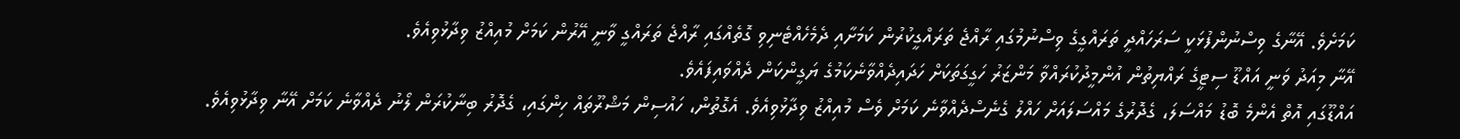ކަމަށެވެ. އޭނާގެ ވިސްނުންފުޅަކީ ސަރަހައްދީ ތަރައްގީގެ ވިސްނުމުގައި ރާއްޖެ ތަރައްގީކުރުން ކަމަށާއި ދެމެހެއްޓެނިވި ގޮތެއްގައި ރާއްޖެ ތަރައްގީ ވާނީ އޭރުން ކަމަށް މުއިއްޒު ވިދާޅުވިއެވެ.
އޭނާ މިއަދު ވަނީ އައްޑޫ ސިޓީގެ ރައްޔިތުން އުންމީދުކުރައްވާ މަންޒަރު ހަގީގަތަކަށް ހަދައިދެއްވާނެކަމުގެ ޔަގީންކަން ދެއްވައިފައެވެ.
އައްޑޫގައި އޮތް އެންމެ ބޮޑު މައްސަލަ، ގެދޮރުގެ މައްސަލައަށް ހައްލު ގެނެސްދެއްވާނެ ކަމަށް ވެސް މުއިއްޒު ވިދާޅުވިއެވެ. އެގޮތުން، ހައުސިން މަޝްރޫތައް ހިންގައި، ގެދޮރު ބިނާކުރަން ލޯނު ދެއްވާނެ ކަމަށް އޭނާ ވިދާޅުވިއެވެ.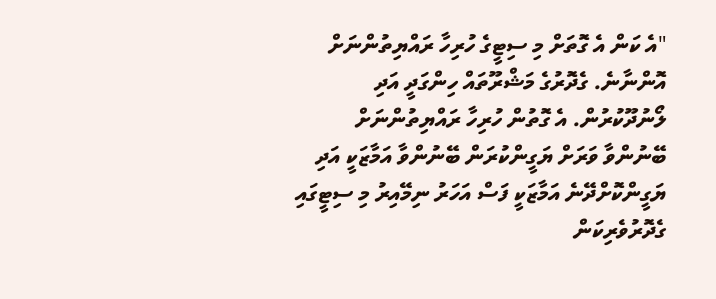"އެ ކަން އެ ގޮތަށް މި ސިޓީގެ ހުރިހާ ރައްޔިތުންނަށް އޮންނާނެ. ގެދޮރުގެ މަޝްރޫތައް ހިންގަދީ އަދި ލޯނުދޫކުރުން. އެ ގޮތުން ހުރިހާ ރައްޔިތުންނަށް ބޭނުންވާ ވަރަށް ޔަގީންކުރަން ބޭނުންވާ އަމާޒަކީ އަދި ޔަގީންކޮށްދޭނެ އަމާޒަކީ ފަސް އަހަރު ނިމޭއިރު މި ސިޓީގައި ގެދޮރުވެރިކަން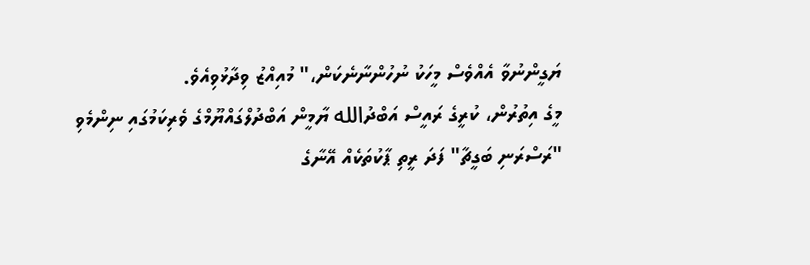ޔަގީންނުވާ އެއްވެސް މީހަކު ނުހުންނާނެކަން،" މުއިއްޒު ވިދާޅުވިއެވެ.
މީގެ އިތުރުން، ކުރީގެ ރައީސް އަބްދުالله ޔާމީން އަބްދުލްގައްޔޫމްގެ ވެރިކަމުގައި ނިންމެވި "ރަސްރަނި ބަގީޗާ" ފަދަ ރީތި ޕާކުތަކެއް އޭނާގެ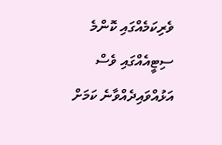ވެރިކަމެއްގައި ކޮންމެ ސިޓީއެއްގައި ވެސް އަޅުއްވައިދެއްވާނެ ކަމަށް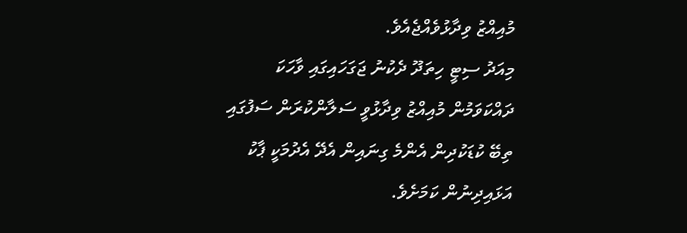މުއިއްޒު ވިދާޅުވެއްޖެއެވެ.
މިއަދު ސިޓީ ހިތަދޫ ދެކުނު ޖަގަހައިގައި ވާހަކަ ދައްކަވަމުން މުއިއްޒު ވިދާޅުވީ ސަލާންކުރަން ސަފުގައި ތިބޭ ކުޑަކުދިން އެންމެ ގިނައިން އެދޭ އެދުމަކީ ޕާކު އަޅައިދިނުން ކަމަށެވެ.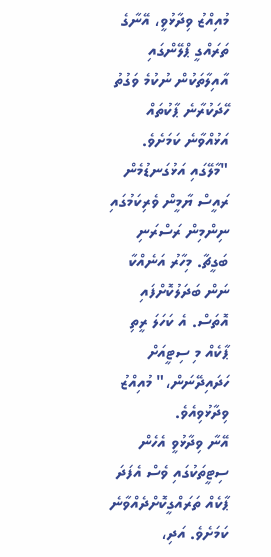މުއިއްޒު ވިދާޅުވީ، އޭނާގެ ތަރައްގީ ޕްލޭންގައި އާއިލާތަކުން ނުކުމެ ވަގުތު ހޭދަކުރާނެ ޕާކުތައް އަޅުއްވާނެ ކަމަށެވެ.
"މާލޭގައި އަޅުގަނޑުމެން ރައީސް ޔާމީން ވެރިކަމުގައި ނިންމިން ރަސްރަނި ބަގީޗާ. މިހާރު އަނެއްކާ ނަން ބަދަލުކޮށްފައި އޮތަސް. އެ ކަހަލަ ރީތި ޕާކެއް މި ސިޓީއަށް ހަދައިދޭނަން،" މުއިއްޒު ވިދާޅުވިއެވެ.
އޭނާ ވިދާޅުވީ އެހެން ސިޓީތަކުގައި ވެސް އެފަދަ ޕާކެއް ތަރައްގީކޮށްދެއްވާނެ ކަމަށެވެ. އަދި،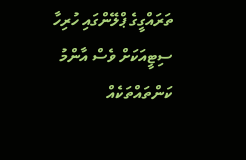ތަރައްގީގެ ޕްލޭންގައި ހުރިހާ ސިޓީއަކަށް ވެސް އާންމު ކަންތައްތަކެއް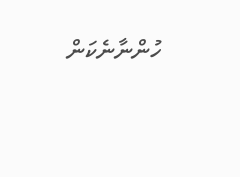ހުންނާނެކަން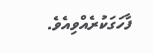ފާހަގަކުރެއްވިއެވެ.